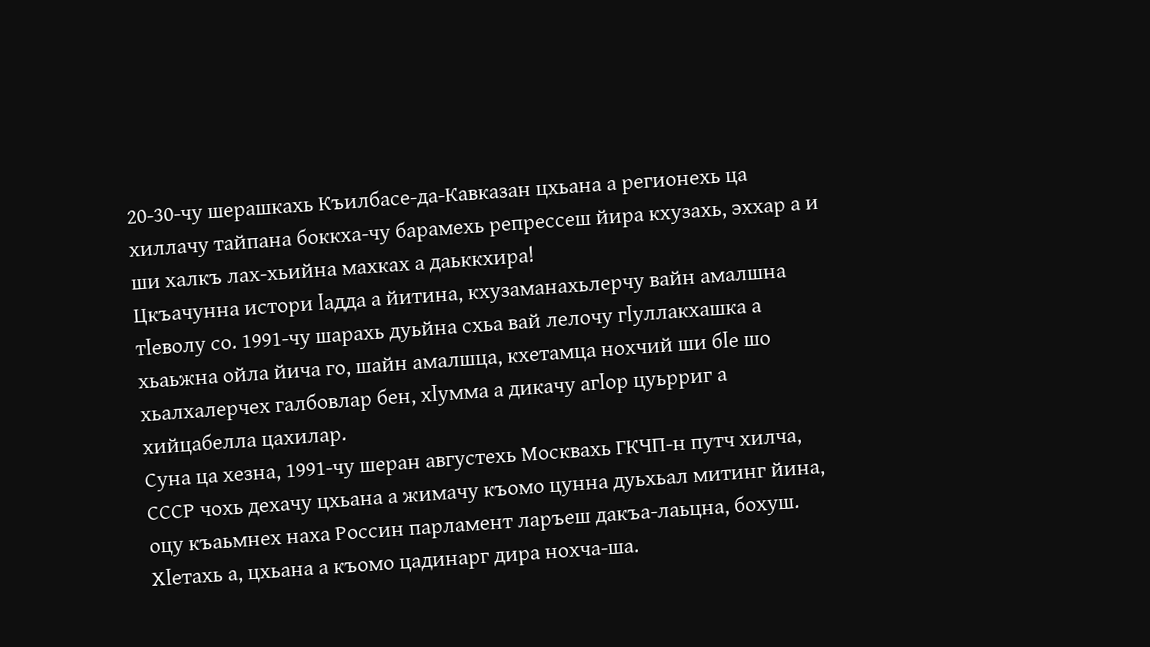20-30-чу шерашкахь Къилбасе-да-Кавказан цхьана а регионехь ца хиллачу тайпана боккха-чу барамехь репрессеш йира кхузахь, эххар а и ши халкъ лах-хьийна махках а даьккхира!
Цкъачунна истори ӏадда а йитина, кхузаманахьлерчу вайн амалшна тӏеволу со. 1991-чу шарахь дуьйна схьа вай лелочу гӏуллакхашка а хьаьжна ойла йича го, шайн амалшца, кхетамца нохчий ши бӏе шо хьалхалерчех галбовлар бен, хӏумма а дикачу агӏор цуьрриг а хийцабелла цахилар.
Суна ца хезна, 1991-чу шеран августехь Москвахь ГКЧП-н путч хилча, СССР чохь дехачу цхьана а жимачу къомо цунна дуьхьал митинг йина, оцу къаьмнех наха Россин парламент ларъеш дакъа-лаьцна, бохуш. Хӏетахь а, цхьана а къомо цадинарг дира нохча-ша.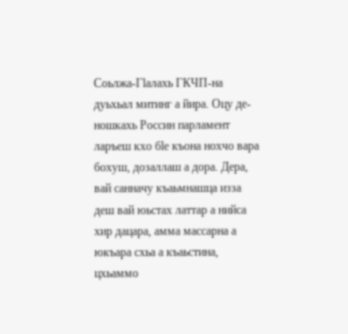Соьлжа-Гӏалахь ГКЧП-на дуьхьал митинг а йира. Оцу де-ношкахь Россин парламент ларъеш кхо бӏе къона нохчо вара бохуш, дозаллаш а дора. Дера, вай санначу къаьмнашца изза деш вай юьстах латтар а нийса хир дацара, амма массарна а юкъара схьа а къаьстина, цхьаммо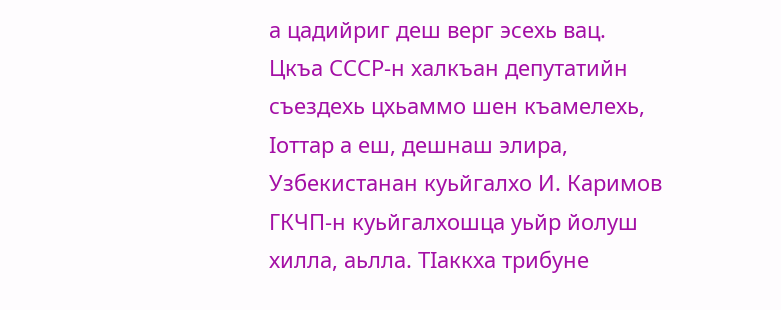а цадийриг деш верг эсехь вац.
Цкъа СССР-н халкъан депутатийн съездехь цхьаммо шен къамелехь, ӏоттар а еш, дешнаш элира, Узбекистанан куьйгалхо И. Каримов ГКЧП-н куьйгалхошца уьйр йолуш хилла, аьлла. Тӏаккха трибуне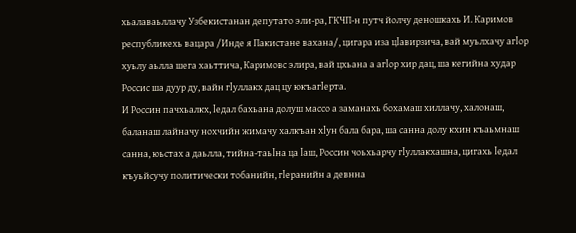хьалаваьллачу Узбекистанан депутато эли-ра, ГКЧП-н путч йолчу деношкахь И. Каримов республикехь вацара /Инде я Пакистане вахана/, цигара иза цӏавирзича, вай муьлхачу агӏор хуьлу аьлла шега хаьттича, Каримовс элира, вай цхьана а агӏор хир дац, ша кегийна худар Россис ша дуур ду, вайн гӏуллакх дац цу юкъагӏерта.
И Россин пачхьалкх, ӏедал бахьана долуш массо а заманахь бохамаш хиллачу, халонаш, баланаш лайначу нохчийн жимачу халкъан хӏун бала бара, ша санна долу кхин къаьмнаш санна, юьстах а даьлла, тийна-таьӏна ца ӏаш, Россин чоьхьарчу гӏуллакхашна, цигахь ӏедал къуьйсучу политически тобанийн, гӏеранийн а девнна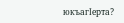юкъагӏерта?